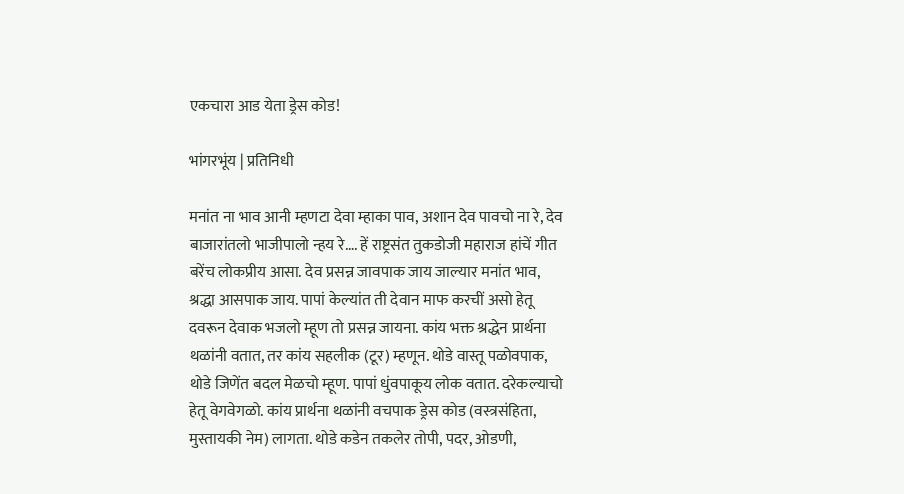एकचारा आड येता ड्रेस कोड!

भांगरभूंय | प्रतिनिधी

मनांत ना भाव आनी म्हणटा देवा म्हाका पाव, अशान देव पावचो ना रे, देव बाजारांतलो भाजीपालो न्हय रे…. हें राष्ट्रसंत तुकडोजी महाराज हांचें गीत बरेंच लोकप्रीय आसा. देव प्रसन्न जावपाक जाय जाल्यार मनांत भाव, श्रद्धा आसपाक जाय. पापां केल्यांत ती देवान माफ करचीं असो हेतू दवरून देवाक भजलो म्हूण तो प्रसन्न जायना. कांय भक्त श्रद्धेन प्रार्थना थळांनी वतात, तर कांय सहलीक (टूर) म्हणून. थोडे वास्तू पळोवपाक, थोडे जिणेंत बदल मेळचो म्हूण. पापां धुंवपाकूय लोक वतात. दरेकल्याचो हेतू वेगवेगळो. कांय प्रार्थना थळांनी वचपाक ड्रेस कोड (वस्त्रसंहिता, मुस्तायकी नेम) लागता. थोडे कडेन तकलेर तोपी, पदर, ओडणी,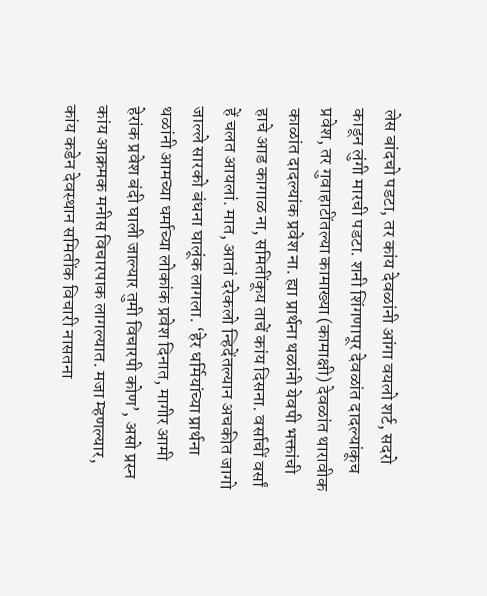लेस बांदचो पडटा, तर कांय देवळांनी आंगा वयलो शर्ट, सदरो काडून लुंगी मारची पडटा. शनी शिंगणापूर देवळांत दादल्यांकूच प्रवेश, तर गुवाहाटींतल्या कामाख्या (कामाक्षी) देवळांत थारावीक काळांत दादल्यांक प्रवेश ना. ह्या प्रार्थना थळांनी येवपी भक्तांची हाचे आड कागाळ ना, समितींकूय ताचें कांय दिसना. वर्साचीं वर्सां हें चलत आयलां. मात, आतां दरेकलो न्हिदेंतल्यान अचकीत जागो जाल्ले सारको बंधना घालूंक लागला. ‘हेर धर्मियांच्या प्रार्थना थळांनी आमच्या धर्माच्या लोकांक प्रवेश दिनात, मागीर आमी हेरांक प्रवेश बंदी घाली जाल्यार तुमी विचारपी कोण’, असो प्रस्न कांय आक्रमक मनीस विचारपाक लागल्यात. मजा म्हणल्यार, कांय कडेन देवस्थान समितींक विचारी नासतना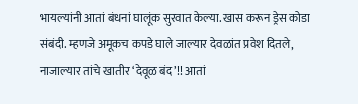भायल्यांनी आतां बंधनां घालूंक सुरवात केल्या. खास करून ड्रेस कोडा संबंदी. म्हणजे अमूकच कपडे घाले जाल्यार देवळांत प्रवेश दितले, नाजाल्यार तांचे खातीर ‘देवूळ बंद’!! आतां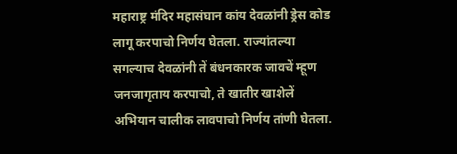महाराष्ट्र मंदिर महासंघान कांय देवळांनी ड्रेस कोड लागू करपाचो निर्णय घेतला. राज्यांतल्या सगल्याच देवळांनी तें बंधनकारक जावचें म्हूण जनजागृताय करपाचो, ते खातीर खाशेलें अभियान चालीक लावपाचो निर्णय तांणी घेतला.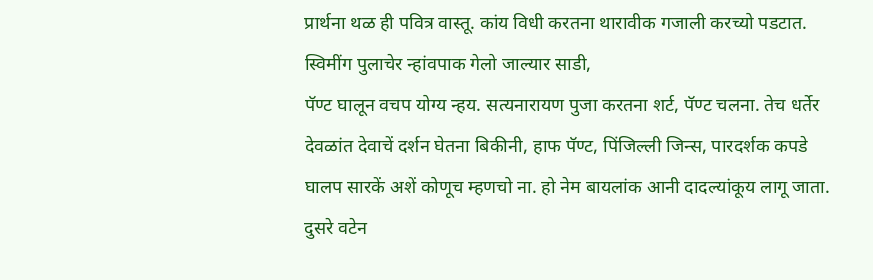प्रार्थना थळ ही पवित्र वास्तू. कांय विधी करतना थारावीक गजाली करच्यो पडटात. स्विमींग पुलाचेर न्हांवपाक गेलो जाल्यार साडी,
पॅण्ट घालून वचप योग्य न्हय. सत्यनारायण पुजा करतना शर्ट, पॅण्ट चलना. तेच धर्तेर देवळांत देवाचें दर्शन घेतना बिकीनी, हाफ पॅण्ट, पिंजिल्ली जिन्स, पारदर्शक कपडे घालप सारकें अशें कोणूच म्हणचो ना. हो नेम बायलांक आनी दादल्यांकूय लागू जाता. दुसरे वटेन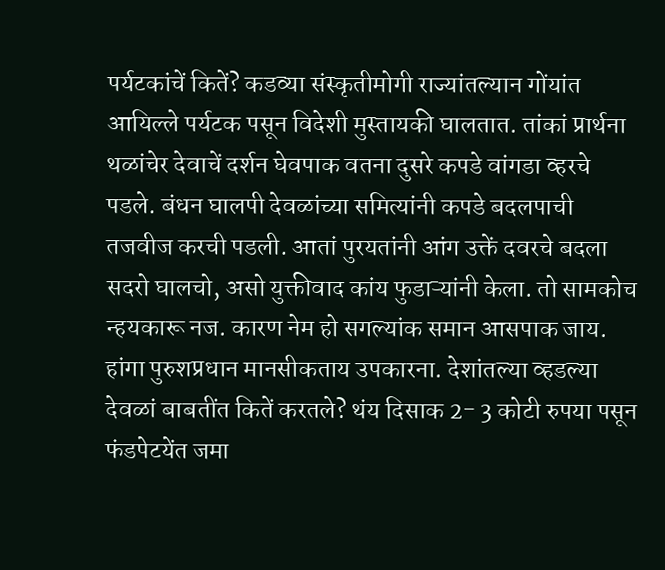पर्यटकांचें कितें? कडव्या संस्कृतीमोगी राज्यांतल्यान गोंयांत आयिल्ले पर्यटक पसून विदेशी मुस्तायकी घालतात. तांकां प्रार्थना थळांचेर देवाचें दर्शन घेवपाक वतना दुसरे कपडे वांगडा व्हरचे पडले. बंधन घालपी देवळांच्या समित्यांनी कपडे बदलपाची तजवीज करची पडली. आतां पुरयतांनी आंग उक्तें दवरचे बदला सदरो घालचो, असो युक्तीवाद कांय फुडाऱ्यांनी केला. तो सामकोच न्हयकारू नज. कारण नेम हो सगल्यांक समान आसपाक जाय. हांगा पुरुशप्रधान मानसीकताय उपकारना. देशांतल्या व्हडल्या देवळां बाबतींत कितें करतले? थंय दिसाक 2- 3 कोटी रुपया पसून फंडपेटयेंत जमा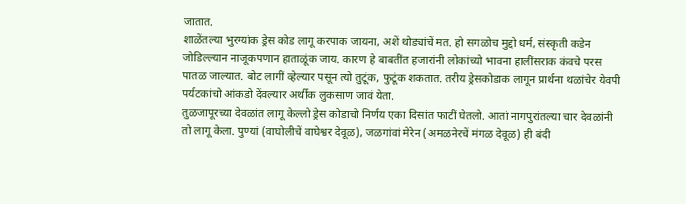जातात.
शाळेंतल्या भुरग्यांक ड्रेस कोड लागू करपाक जायना, अशें थोड्यांचें मत. हो सगळोच मुद्दो धर्म, संस्कृती कडेन जोडिल्ल्यान नाजूकपणान हाताळूंक जाय. कारण हे बाबतींत हजारांनी लोकांच्यो भावना हालींसराक कंवचे परस पातळ जाल्यात. बोट लागीं व्हेल्यार पसून त्यो तुटूंक, फुटूंक शकतात. तरीय ड्रेसकोडाक लागून प्रार्थना थळांचेर येवपी पर्यटकांचो आंकडो देंवल्यार अर्थीक लुकसाण जावं येता.
तुळजापूरच्या देवळांत लागू केल्लो ड्रेस कोडाचो निर्णय एका दिसांत फाटीं घेतलो. आतां नागपुरांतल्या चार देवळांनी तो लागू केला. पुण्यां (वाघोलीचें वाघेश्वर देवूळ), जळगांवां मेरेन (अमळनेरचें मंगळ देवूळ) ही बंदी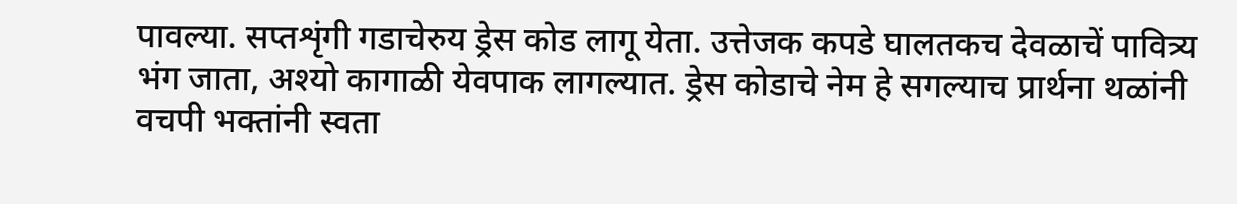पावल्या. सप्तशृंगी गडाचेरुय ड्रेस कोड लागू येता. उत्तेजक कपडे घालतकच देवळाचें पावित्र्य भंग जाता, अश्यो कागाळी येवपाक लागल्यात. ड्रेस कोडाचे नेम हे सगल्याच प्रार्थना थळांनी वचपी भक्तांनी स्वता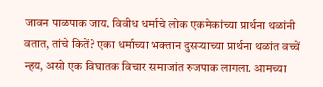जावन पाळपाक जाय. विवीध धर्माचे लोक एकमेकांच्या प्रार्थना थळांनी वतात, तांचे कितें? एका धर्माच्या भक्तान दुसऱ्याच्या प्रार्थना थळांत वच्चें न्हय, असो एक विघातक विचार समाजांत रुजपाक लागला. आमच्या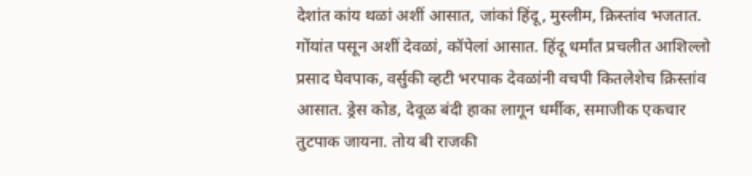देशांत कांय थळां अशीं आसात, जांकां हिंदू, मुस्लीम, क्रिस्तांव भजतात. गोंयांत पसून अशीं देवळां, कॉपेलां आसात. हिंदू धर्मांत प्रचलीत आशिल्लो प्रसाद घेवपाक, वर्सुकी व्हटी भरपाक देवळांनी वचपी कितलेशेच क्रिस्तांव आसात. ड्रेस कोड, देवूळ बंदी हाका लागून धर्मीक, समाजीक एकचार तुटपाक जायना. तोय बी राजकी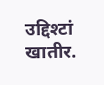उद्दिश्टां खातीर.